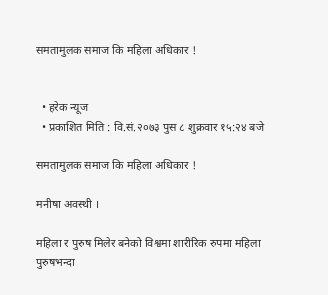समतामुलक समाज कि महिला अधिकार !


  • हरेक न्यूज
  • प्रकाशित मिति : वि.सं.२०७३ पुस ८ शुक्रवार १५:२४ बजे

समतामुलक समाज कि महिला अधिकार !

मनीषा अवस्थी ।

महिला र पुरुष मिलेर बनेको विश्वमा शारीरिक रुपमा महिला पुरुषभन्दा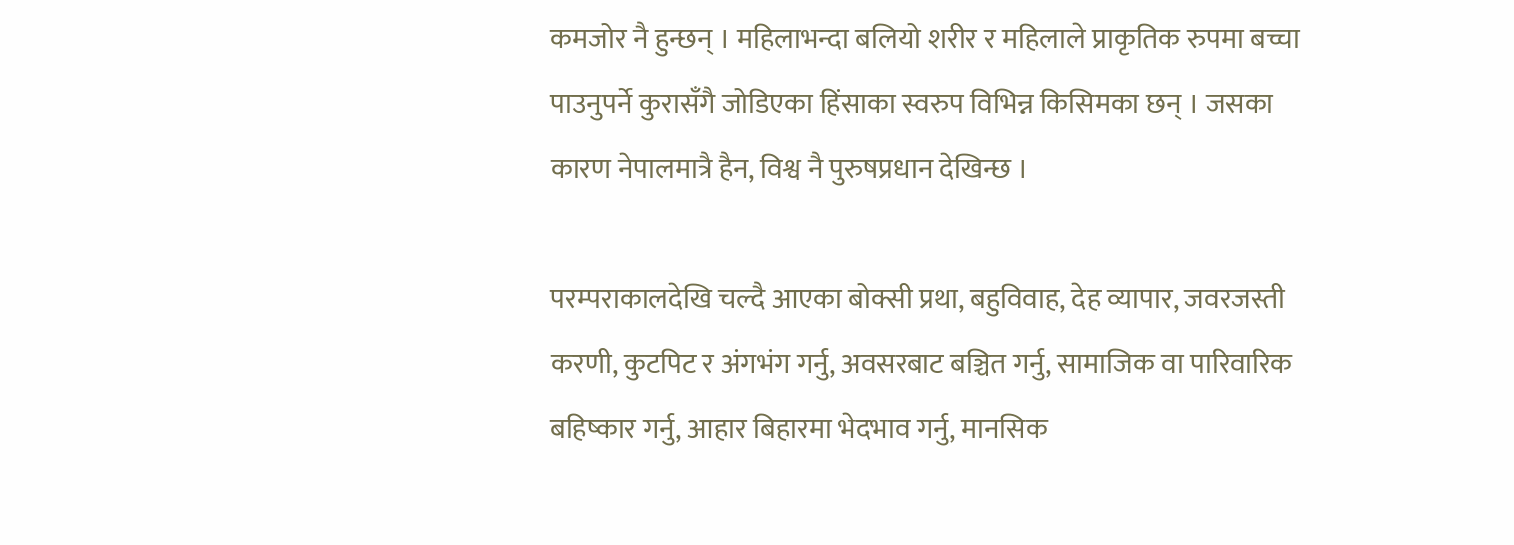कमजोर नै हुन्छन् । महिलाभन्दा बलियो शरीर र महिलाले प्राकृतिक रुपमा बच्चा पाउनुपर्ने कुरासँगै जोडिएका हिंसाका स्वरुप विभिन्न किसिमका छन् । जसका कारण नेपालमात्रै हैन, विश्व नै पुरुषप्रधान देखिन्छ ।

परम्पराकालदेखि चल्दै आएका बोक्सी प्रथा, बहुविवाह, देह व्यापार, जवरजस्ती करणी, कुटपिट र अंगभंग गर्नु, अवसरबाट बञ्चित गर्नु, सामाजिक वा पारिवारिक बहिष्कार गर्नु, आहार बिहारमा भेदभाव गर्नु, मानसिक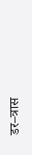डर–त्रास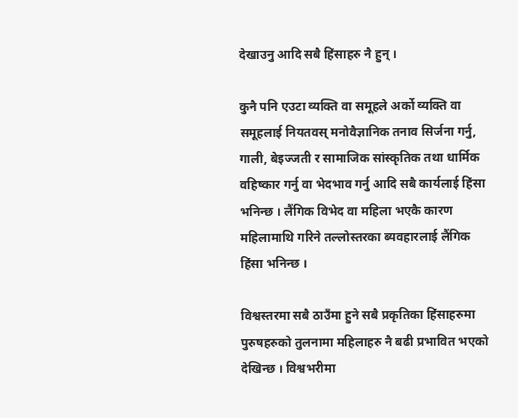देखाउनु आदि सबै हिंसाहरु नै हुन् ।

कुनै पनि एउटा व्यक्ति वा समूहले अर्को व्यक्ति वा समूहलाई नियतवस् मनोवैज्ञानिक तनाव सिर्जना गर्नु, गाली, बेइज्जती र सामाजिक सांस्कृतिक तथा धार्मिक वहिष्कार गर्नु वा भेदभाव गर्नु आदि सबै कार्यलाई हिंसा भनिन्छ । लैंगिक विभेद वा महिला भएकै कारण महिलामाथि गरिने तल्लोस्तरका ब्यवहारलाई लैंगिक हिंसा भनिन्छ ।

विश्वस्तरमा सबै ठाउँमा हुने सबै प्रकृतिका हिंसाहरुमा पुरुषहरुको तुलनामा महिलाहरु नै बढी प्रभावित भएको देखिन्छ । विश्वभरीमा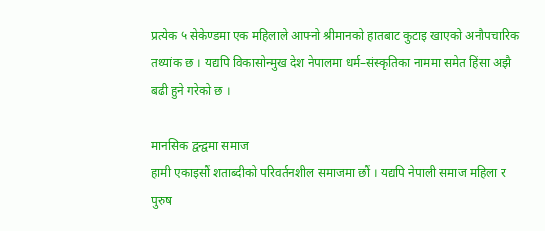प्रत्येक ५ सेकेण्डमा एक महिलाले आफ्नो श्रीमानको हातबाट कुटाइ खाएको अनौपचारिक तथ्यांक छ । यद्यपि विकासोन्मुख देश नेपालमा धर्म–संस्कृतिका नाममा समेत हिंसा अझै बढी हुने गरेको छ ।

मानसिक द्वन्द्वमा समाज
हामी एकाइसौं शताब्दीको परिवर्तनशील समाजमा छौं । यद्यपि नेपाली समाज महिला र पुरुष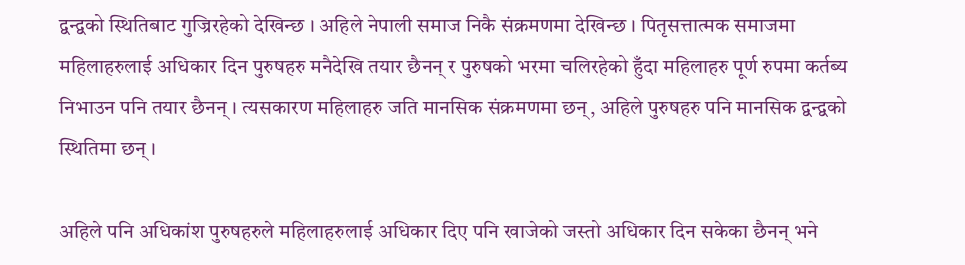द्वन्द्वको स्थितिबाट गुज्रिरहेको देखिन्छ । अहिले नेपाली समाज निकै संक्रमणमा देखिन्छ । पितृसत्तात्मक समाजमा महिलाहरुलाई अधिकार दिन पुरुषहरु मनैदेखि तयार छैनन् र पुरुषको भरमा चलिरहेको हुँदा महिलाहरु पूर्ण रुपमा कर्तब्य निभाउन पनि तयार छैनन् । त्यसकारण महिलाहरु जति मानसिक संक्रमणमा छन्, अहिले पुरुषहरु पनि मानसिक द्वन्द्वको स्थितिमा छन् ।

अहिले पनि अधिकांश पुरुषहरुले महिलाहरुलाई अधिकार दिए पनि खाजेको जस्तो अधिकार दिन सकेका छैनन् भने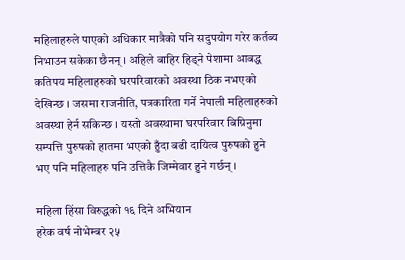महिलाहरुले पाएको अधिकार मात्रैको पनि सदुपयोग गरेर कर्तब्य निभाउन सकेका छैनन् । अहिले बाहिर हिड्ने पेशामा आबद्ध कतिपय महिलाहरुको घरपरिवारको अवस्था ठिक नभएको देखिन्छ । जसमा राजनीति, पत्रकारिता गर्ने नेपाली महिलाहरुको अवस्था हेर्न सकिन्छ । यस्तो अवस्थामा घरपरिवार बिग्रिनुमा सम्पत्ति पुरुषको हातमा भएको हुँदा बढी दायित्व पुरुषको हुने भए पनि महिलाहरु पनि उत्तिकै जिम्मेवार हुने गर्छन् ।

महिला हिंसा विरुद्धको १६ दिने अभियान
हरेक वर्ष नोभेम्बर २५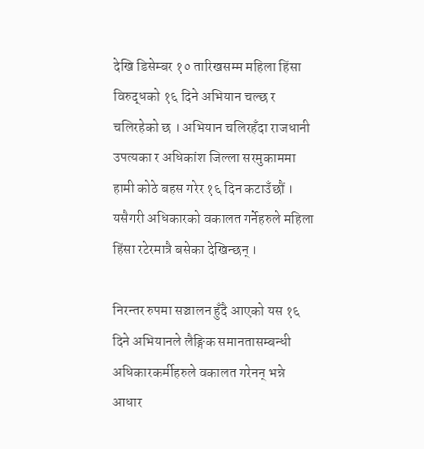देखि डिसेम्बर १० तारिखसम्म महिला हिंसा विरुद्धको १६ दिने अभियान चल्छ र चलिरहेको छ । अभियान चलिरहँदा राजधानी उपत्यका र अधिकांश जिल्ला सरमुकाममा हामी कोठे बहस गरेर १६ दिन कटाउँछौं । यसैगरी अधिकारको वकालत गर्नेहरुले महिला हिंसा रटेरमात्रै बसेका देखिन्छन् ।

निरन्तर रुपमा सञ्चालन हुँदै आएको यस १६ दिने अभियानले लैङ्गिक समानतासम्बन्धी अधिकारकर्मीहरुले वकालत गरेनन् भन्ने आधार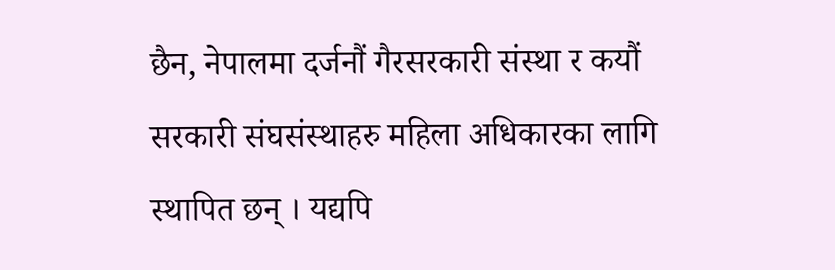छैन, नेपालमा दर्जनौं गैरसरकारी संस्था र कयौं सरकारी संघसंस्थाहरु महिला अधिकारका लागि स्थापित छन् । यद्यपि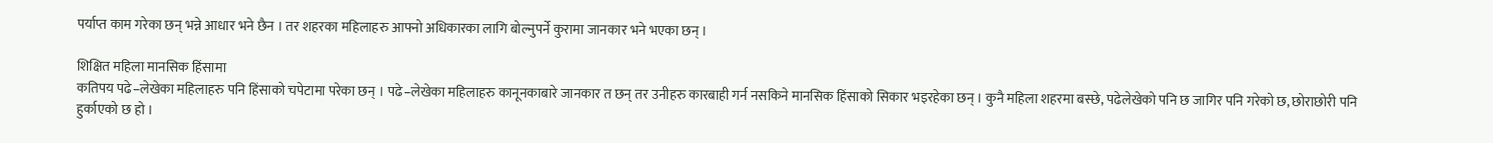पर्याप्त काम गरेका छन् भन्ने आधार भने छैन । तर शहरका महिलाहरु आफ्नो अधिकारका लागि बोल्नुपर्ने कुरामा जानकार भने भएका छन् ।

शिक्षित महिला मानसिक हिंसामा
कतिपय पढे–लेखेका महिलाहरु पनि हिंसाको चपेटामा परेका छन् । पढे–लेखेका महिलाहरु कानूनकाबारे जानकार त छन् तर उनीहरु कारबाही गर्न नसकिने मानसिक हिंसाको सिकार भइरहेका छन् । कुनै महिला शहरमा बस्छे, पढेलेखेको पनि छ जागिर पनि गरेको छ, छोराछोरी पनि हुर्काएको छ हो ।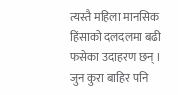त्यस्तै महिला मानसिक हिंसाको दलदलमा बढी फसेका उदाहरण छन् । जुन कुरा बाहिर पनि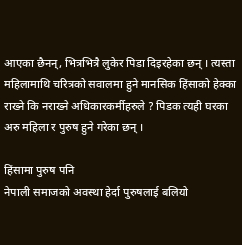आएका छैनन्, भित्रभित्रै लुकेर पिडा दिइरहेका छन् । त्यस्ता महिलामाथि चरित्रको सवालमा हुने मानसिक हिंसाको हेक्का राख्ने कि नराख्ने अधिकारकर्मीहरुले ? पिडक त्यही घरका अरु महिला र पुरुष हुने गरेका छन् ।

हिंसामा पुरुष पनि
नेपाली समाजको अवस्था हेर्दा पुरुषलाई बलियो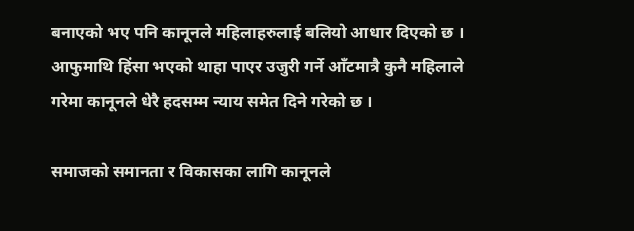बनाएको भए पनि कानूनले महिलाहरुलाई बलियो आधार दिएको छ । आफुमाथि हिंसा भएको थाहा पाएर उजुरी गर्ने आँटमात्रै कुनै महिलाले गरेमा कानूनले धेरै हदसम्म न्याय समेत दिने गरेको छ ।

समाजको समानता र विकासका लागि कानूनले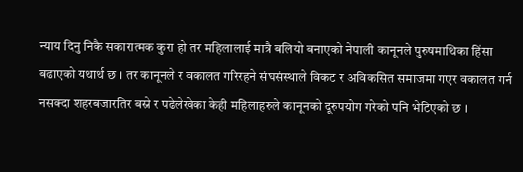न्याय दिनु निकै सकारात्मक कुरा हो तर महिलालाई मात्रै बलियो बनाएको नेपाली कानूनले पुरुषमाथिका हिंसा बढाएको यथार्थ छ । तर कानूनले र वकालत गरिरहने संघसंस्थाले विकट र अविकसित समाजमा गएर वकालत गर्न नसक्दा शहरबजारतिर बस्ने र पढेलेखेका केही महिलाहरुले कानूनको दूरुपयोग गरेको पनि भेटिएको छ ।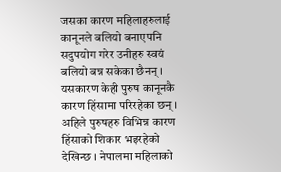जसका कारण महिलाहरुलाई कानूनले बलियो बनाएपनि सदुपयोग गरेर उनीहरु स्वयं बलियो बन्न सकेका छैनन् । यसकारण केही पुरुष कानूनकै कारण हिंसामा परिरहेका छन् । अहिले पुरुषहरु विभिन्न कारण हिंसाको शिकार भइरहेको देखिन्छ । नेपालमा महिलाको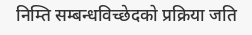निम्ति सम्बन्धविच्छेदको प्रक्रिया जति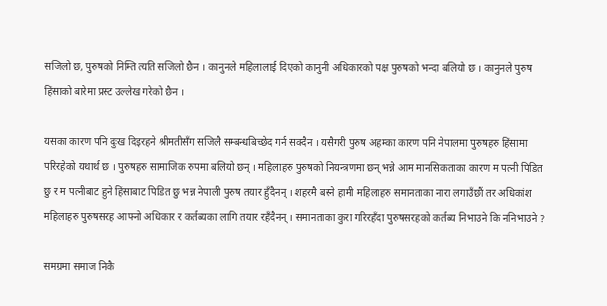सजिलो छ, पुरुषको निम्ति त्यति सजिलो छैन । कानुनले महिलालाई दिएको कानुनी अधिकारको पक्ष पुरुषको भन्दा बलियो छ । कानुनले पुरुष हिंसाको बारेमा प्रस्ट उल्लेख गरेको छैन ।

यसका कारण पनि दुःख दिइरहने श्रीमतीसँग सजिलै सम्बन्धबिच्छेद गर्न सक्दैन । यसैगरी पुरुष अहम्का कारण पनि नेपालमा पुरुषहरु हिंसामा परिरहेको यथार्थ छ । पुरुषहरु सामाजिक रुपमा बलियो छन् । महिलाहरु पुरुषको नियन्त्रणमा छन् भन्ने आम मानसिकताका कारण म पत्नी पिडित छु र म पत्नीबाट हुने हिंसाबाट पिडित छु भन्न नेपाली पुरुष तयार हुँदैनन् । शहरमै बस्ने हामी महिलाहरु समानताका नारा लगाउँछौं तर अधिकांश महिलाहरु पुरुषसरह आफ्नो अधिकार र कर्तब्यका लागि तयार रहँदैनन् । समानताका कुरा गरिरहँदा पुरुषसरहको कर्तब्य निभाउने कि ननिभाउने ?

समग्रमा समाज निकै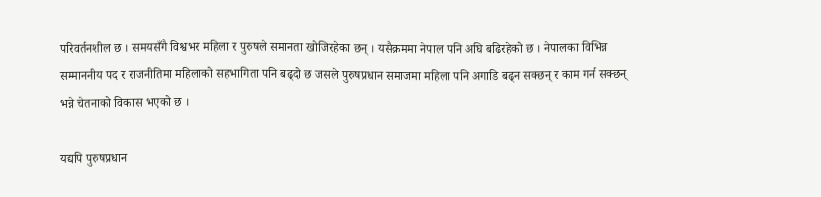परिवर्तनशील छ । समयसँगै विश्वभर महिला र पुरुषले समानता खोजिरहेका छन् । यसैक्रममा नेपाल पनि अघि बढिरहेको छ । नेपालका विभिन्न सम्माननीय पद र राजनीतिमा महिलाको सहभागिता पनि बढ्दो छ जसले पुरुषप्रधान समाजमा महिला पनि अगाडि बढ्न सक्छन् र काम गर्न सक्छन् भन्ने चेतनाको विकास भएको छ ।

यद्यपि पुरुषप्रधान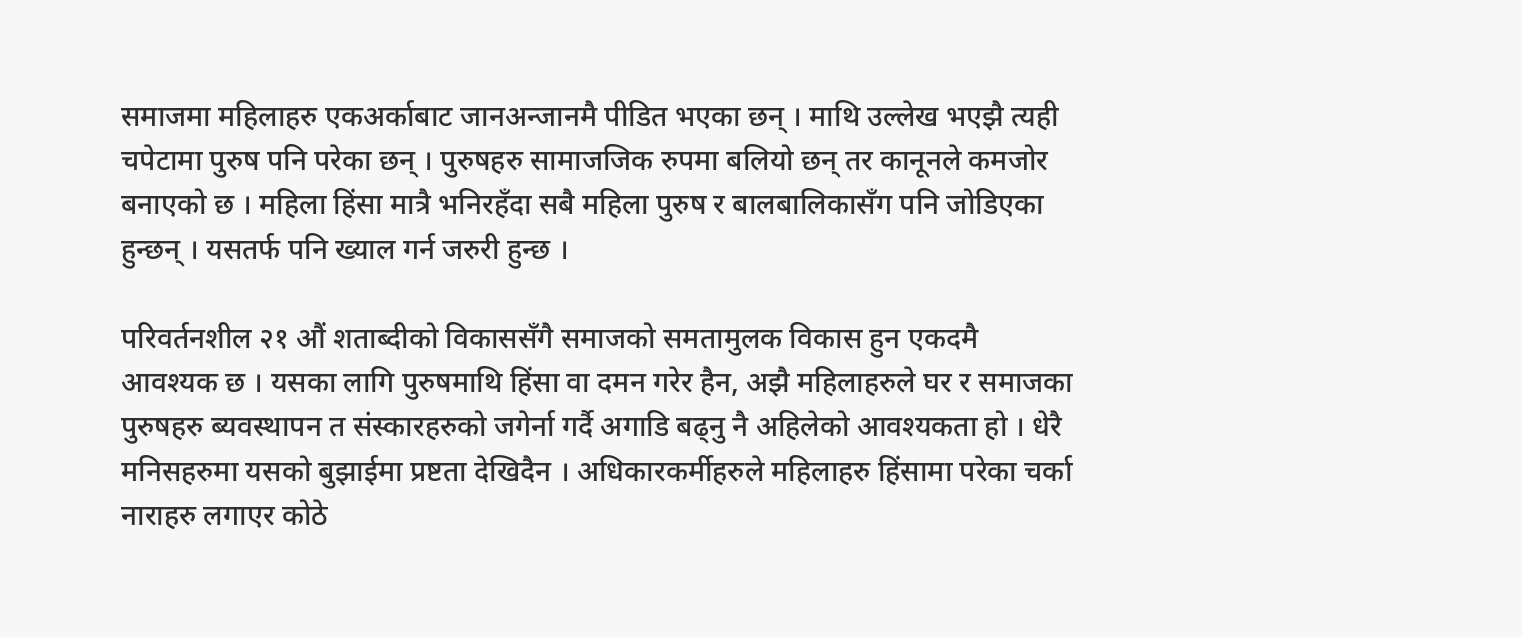समाजमा महिलाहरु एकअर्काबाट जानअन्जानमै पीडित भएका छन् । माथि उल्लेख भएझै त्यही चपेटामा पुरुष पनि परेका छन् । पुरुषहरु सामाजजिक रुपमा बलियो छन् तर कानूनले कमजोर बनाएको छ । महिला हिंसा मात्रै भनिरहँदा सबै महिला पुरुष र बालबालिकासँग पनि जोडिएका हुन्छन् । यसतर्फ पनि ख्याल गर्न जरुरी हुन्छ ।

परिवर्तनशील २१ औं शताब्दीको विकाससँगै समाजको समतामुलक विकास हुन एकदमै आवश्यक छ । यसका लागि पुरुषमाथि हिंसा वा दमन गरेर हैन, अझै महिलाहरुले घर र समाजका पुरुषहरु ब्यवस्थापन त संस्कारहरुको जगेर्ना गर्दै अगाडि बढ्नु नै अहिलेको आवश्यकता हो । धेरै मनिसहरुमा यसको बुझाईमा प्रष्टता देखिदैन । अधिकारकर्मीहरुले महिलाहरु हिंसामा परेका चर्का नाराहरु लगाएर कोठे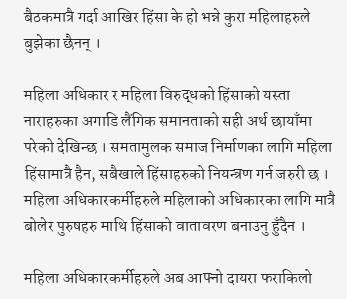बैठकमात्रै गर्दा आखिर हिंसा के हो भन्ने कुरा महिलाहरुले बुझेका छैनन् ।

महिला अधिकार र महिला विरुद्धको हिंसाको यस्ता नाराहरुका अगाडि लैंगिक समानताको सही अर्थ छायाँमा परेको देखिन्छ । समतामुलक समाज निर्माणका लागि महिला हिंसामात्रै हैन, सबैखाले हिंसाहरुको नियन्त्रण गर्न जरुरी छ । महिला अधिकारकर्मीहरुले महिलाको अधिकारका लागि मात्रै बोलेर पुरुषहरु माथि हिंसाको वातावरण बनाउनु हुँदैन ।

महिला अधिकारकर्मीहरुले अब आफ्नो दायरा फराकिलो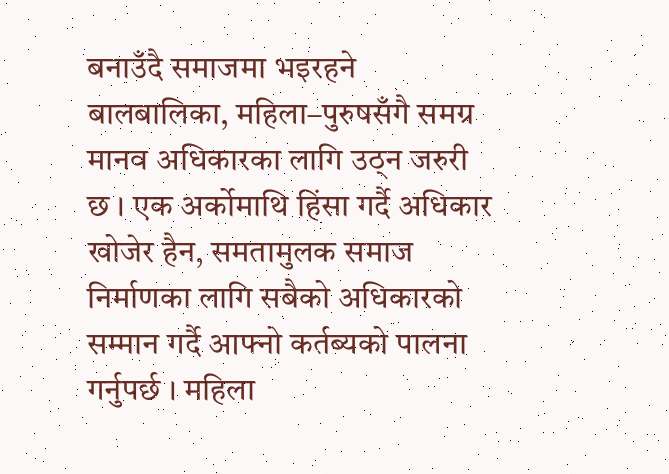बनाउँदै समाजमा भइरहने बालबालिका, महिला–पुरुषसँगै समग्र मानव अधिकारका लागि उठ्न जरुरी छ । एक अर्कोमाथि हिंसा गर्दै अधिकार खोजेर हैन, समतामुलक समाज निर्माणका लागि सबैको अधिकारको सम्मान गर्दै आफ्नो कर्तब्यको पालना गर्नुपर्छ । महिला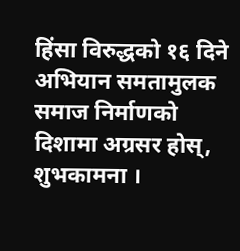हिंसा विरुद्धको १६ दिने अभियान समतामुलक समाज निर्माणको दिशामा अग्रसर होस्, शुभकामना ।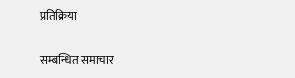प्रतिक्रिया

सम्बन्धित समाचार